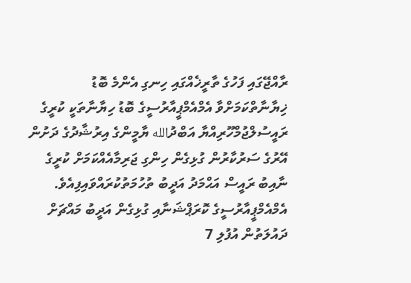ރާއްޖޭގައި ފަހުގެ ތާރީޚެއްގައި ހިނގި އެންމެ ބޮޑު ޚިޔާނާތްކަމަށްވާ އެމްއެމްޕީއާރުސީގެ ބޮޑު ހިޔާނާތަކީ ކުރީގެ ރައީސުލްޖުމްހޫރިއްޔާ އަބްދުالله ޔާމީންގެ އިރުޝާދުގެ ދަށުން އޭރުގެ ސަރުކާރުން ގުޅިގެން ހިންގި ޖަރިމާއެއްކަމަށް ކުރީގެ ނާއިބު ރައީސް އަޙްމަދު އަދީބު ތުހުމަތުކުރައްވައިފިއެވެ. އެމްއެމްޕީއާރުސީގެ ކޮރަޕްޝަނާއި ގުޅިގެން އަދީބު މައްޗަށް ދައުލަތުން އުފުލި 7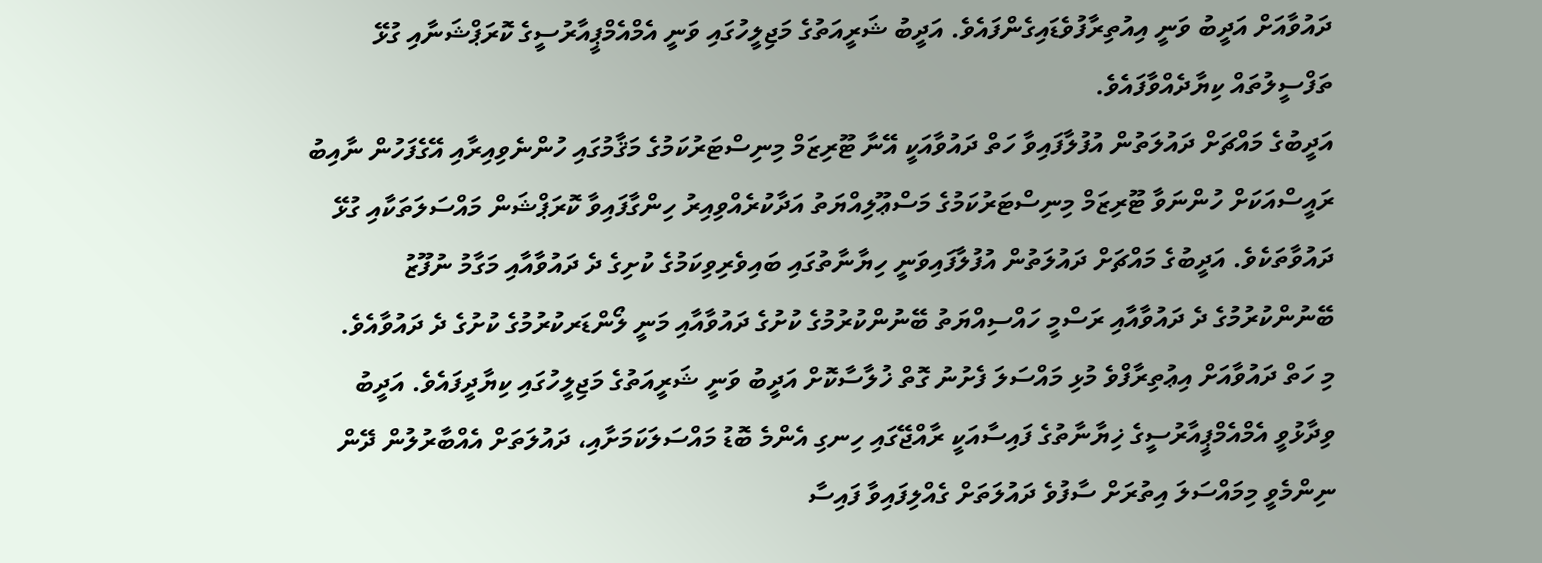ދައުވާއަށް އަދީބު ވަނީ އިއުތިރާފުވެޑައިގެންފައެވެ. އަދީބު ޝަރީއަތުގެ މަޖިލީހުގައި ވަނީ އެމްއެމްޕީއާރުސީގެ ކޮރަޕްޝަނާއި ގުޅޭ ތަފްސީލުތައް ކިޔާދެއްވާފައެވެ.
އަދީބުގެ މައްޗަށް ދައުލަތުން އުފުލާފައިވާ ހަތް ދައުވާއަކީ އޭނާ ޓޫރިޒަމް މިނިސްޓަރުކަމުގެ މަޤާމުގައި ހުންނެވިއިރާއި އޭގެފަހުން ނާއިބު ރައީސްއަކަށް ހުންނަވާ ޓޫރިޒަމް މިނިސްޓަރުކަމުގެ މަސްޢޫލިއްޔަތު އަދާކުރެއްވިއިރު ހިންގާފައިވާ ކޮރަޕްޝަން މައްސަލަތަކާއި ގުޅޭ ދައުވާތަކެވެ. އަދީބުގެ މައްޗަށް ދައުލަތުން އުފުލާފައިވަނީ ހިޔާނާތުގައި ބައިވެރިވިކަމުގެ ކުށިގެ ދެ ދައުވާއާއި މަގާމު ނުފޫޒު ބޭނުންކުރުމުގެ ދެ ދައުވާއާއި ރަސްމީ ހައްސިއްޔަތު ބޭނުންކުރުމުގެ ކުށުގެ ދައުވާއާއި މަނީ ލޯންޑަރކުރުމުގެ ކުށުގެ ދެ ދައުވާއެވެ.
މި ހަތް ދައުވާއަށް އިޢުތިރާފްވެ މުޅި މައްސަލަ ފެށުނު ގޮތް ޚުލާސާކޮށް އަދީބު ވަނީ ޝަރީއަތުގެ މަޖިލީހުގައި ކިޔާދީފައެވެ. އަދީބު ވިދާޅުވީ އެމްއެމްޕީއާރުސީގެ ޚިޔާނާތުގެ ފައިސާއަކީ ރާއްޖޭގައި ހިނގި އެންމެ ބޮޑު މައްސަލަކަމަށާއި، ދައުލަތަށް އެއްބާރުލުން ދޭން ނިންމެވީ މިމައްސަލަ އިތުރަށް ސާފުވެ ދައުލަތަށް ގެއްލިފައިވާ ފައިސާ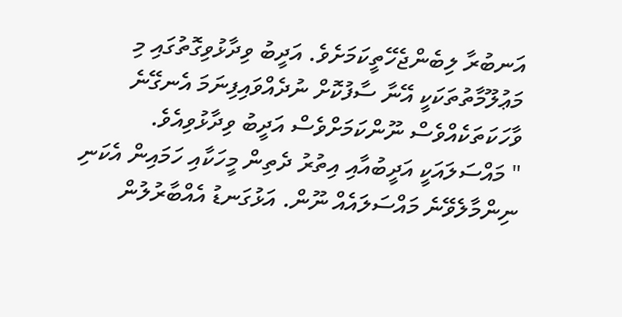އަނބުރާ ލިބެންޖެހޭތީކަމަށެވެ. އަދީބު ވިދާޅުވިގޮތުގައި މި މަޢުލޫމާތުތަކަކީ އޭނާ ސާފުކޮށް ނުދެއްވައިފިނަމަ އެނގޭނެ ވާހަކަތަކެއްވެސް ނޫންކަމަށްވެސް އަދީބު ވިދާޅުވިއެވެ.
" މައްސަލައަކީ އަދީބުއާއި އިތުރު ދެތިން މީހަކާއި ހަމައިން އެކަނި ނިންމާލެވޭނެ މައްސަލައެއް ނޫން. އަޅުގަނޑު އެއްބާރުލުން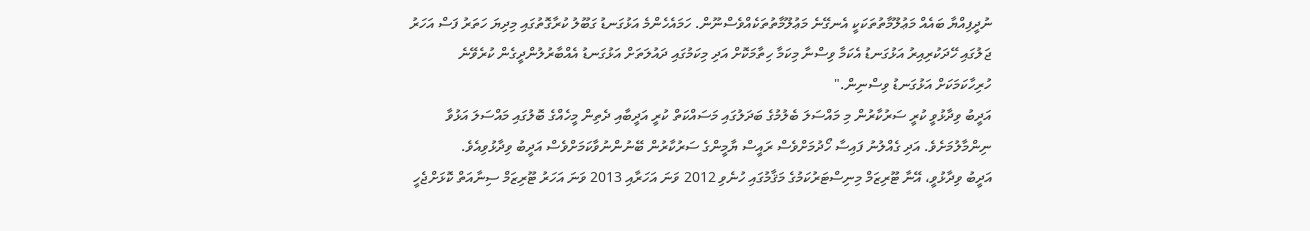ނުދީފިއްޔާ ބައެއް މަޢުލޫމާތުތަކަކީ އެނގޭނެ މަޢުލޫމާތުތަކެއްވެސްނޫން. ހަމައެހެންމެ އަޅުގަނޑު ގަބޫލު ކުރާގޮތުގައި މިދިޔަ ހަތަރު ފަސް އަހަރު ޖަލުގައި ހޭދަކުރިއިރު އަޅުގަނޑު އެކަމާ ވިސްނާ މިކަމާ ހިތާމަކޮށް އަދި މިކަމުގައި ދައުލަތަށް އަޅުގަނޑު އެއްބާރުލުންދީގެން ކުރެވޭނެ ހުރިހާކަމަކަށް އަޅުގަނޑު ވިސްނިން."
އަދީބު ވިދާޅުވީ ކުރީ ސަރުކާރުން މި މައްސަލަ ބެލުމުގެ ބަދަލުގައި މަސައްކަތް ކުރީ އަދީބާއި ދެތިން މީހެއްގެ ބޮލުގައި މައްސަލަ އަޅުވާ ނިންމާލުމަށެވެ. އަދި ގެއްލުނު ފައިސާ ހޯދުމަށްވެސް ރައީސް ޔާމީންގެ ސަރުކާރުން ބޭނުންނުވާކަމަށްވެސް އަދީބު ވިދާޅުވިއެވެ.
އަދީބު ވިދާޅުވީ، އޭނާ ޓޫރިޒަމް މިނިސްޓަރުކަމުގެ މަޤާމުގައި ހުނެވި 2012 ވަނަ އަހަރާއި 2013 ވަނަ އަހަރު ޓޫރިޒަމް ސިނާއަތް ކޮޅަށްޖެހީ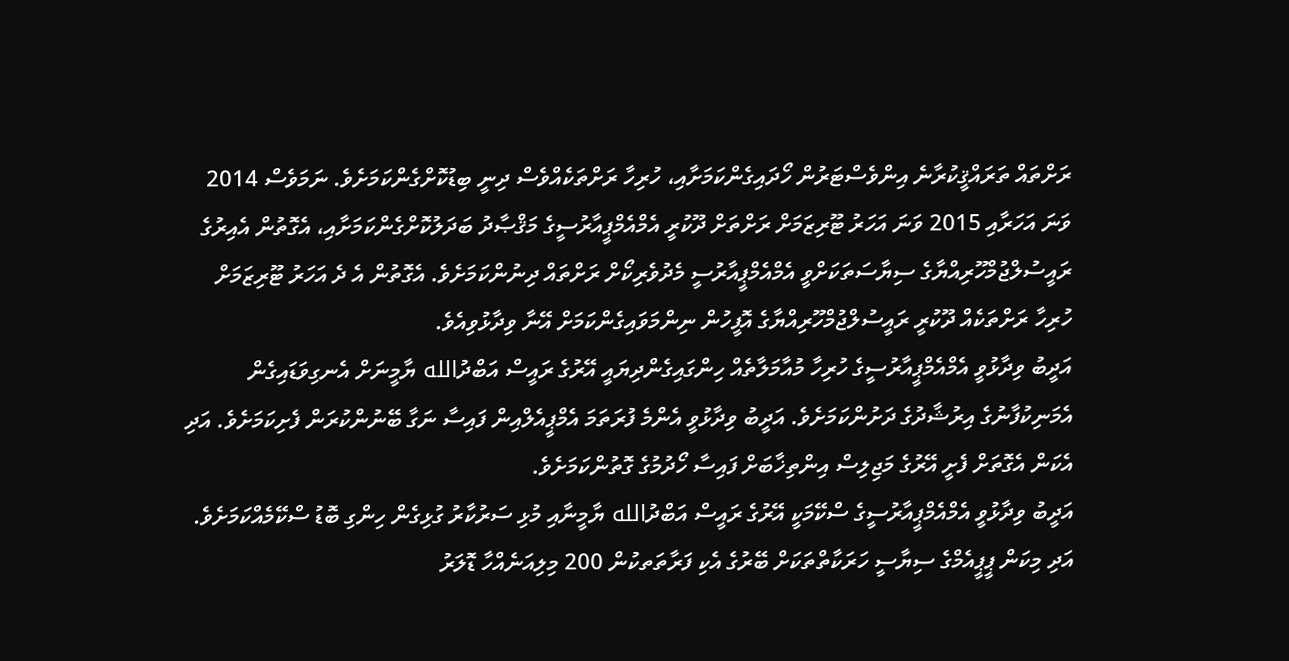ރަށްތައް ތަރައްޤީކުރާނެ އިންވެސްޓަރުން ހޯދައިގެންކަމަށާއި، ހުރިހާ ރަށްތަކެއްވެސް ދިނީ ބިޑުކޮށްގެންކަމަށެވެ. ނަމަވެސް 2014 ވަނަ އަހަރާއި 2015 ވަނަ އަހަރު ޓޫރިޒަމަށް ރަށްތަށް ދޫކުރީ އެމްއެމްޕީއާރުސީގެ މަޤްޞާދު ބަދަލުކޮށްގެންކަމަށާއި، އެގޮތުން އެއިރުގެ ރައީސުލްޖުމްހޫރިއްޔާގެ ސިޔާސަތަކަށްވީ އެމްއެމްޕީއާރުސީ މެދުވެރިކޯށް ރަށްތައް ދިނުންކަމަށެވެ. އެގޮތުން އެ ދެ އަހަރު ޓޫރިޒަމަށް ހުރިހާ ރަށްތަކެއް ދޫކުރީ ރައީސުލްޖުމްހޫރިއްޔާގެ އޮފީހުން ނިންމަވައިގެންކަމަށް އޭނާ ވިދާޅުވިއެވެ.
އަދީބު ވިދާޅުވީ އެމްއެމްޕީއާރުސީގެ ހުރިހާ މުއާމަލާތެއް ހިންގައިގެންދިޔައީ އޭރުގެ ރައީސް އަބްދުالله ޔާމީނަށް އެނގިވަޑައިގެން އެމަނިކުފާނުގެ އިރުޝާދުގެ ދަށުންކަމަށެވެ. އަދީބު ވިދާޅުވީ އެންމެ ފުރަތަމަ އެމްޕީއެލްއިން ފައިސާ ނަގާ ބޭނުންކުރަން ފެށިކަމަށެވެ. އަދި އެކަން އެގޮތަށް ފެށީ އޭރުގެ މަޖިލިސް އިންތިޚާބަށް ފައިސާ ހޯދުމުގެ ގޮތުންކަމަށެވެ.
އަދީބު ވިދާޅުވީ އެމްއެމްޕީއާރުސީގެ ސްކޭމަކީ އޭރުގެ ރައީސް އަބްދުالله ޔާމީނާއި މުޅި ސަރުކާރު ގުޅިގެން ހިންގި ބޮޑު ސްކޭމެއްކަމަށެވެ. އަދި މިކަން ޕީޕީއެމްގެ ސިޔާސީ ހަރަކާތްތަކަށް ބޭރުގެ އެކި ފަރާތަތކުން 200 މިލިއަނެއްހާ ޑޮލަރު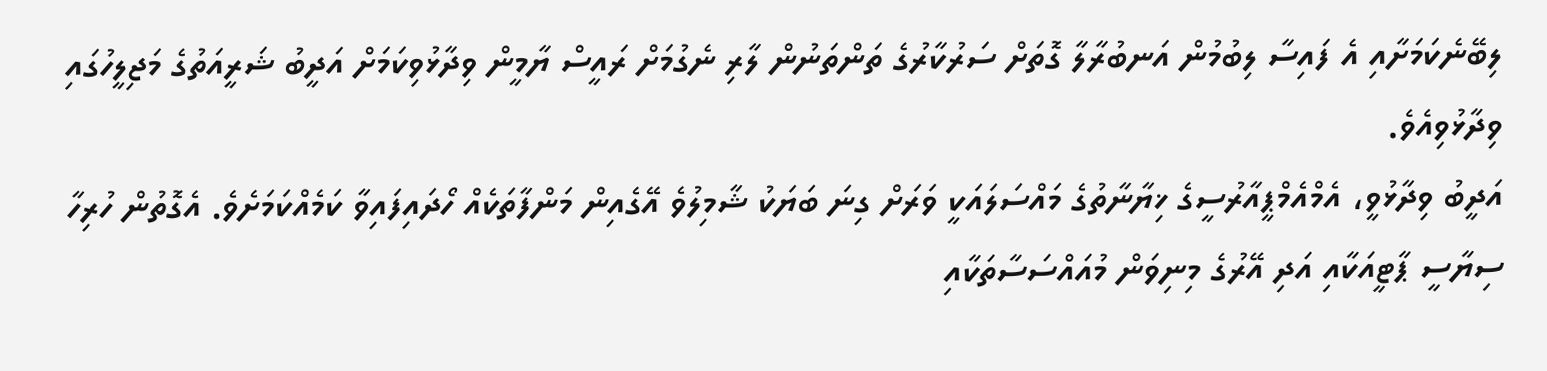ލިބޭނެކަމަށާއި އެ ފައިސާ ލިބުމުން އަނބުރާލާ ގޮތަށް ސަރުކާރުގެ ތަންތަނުން ލާރި ނެގުމަށް ރައީސް ޔާމީން ވިދާޅުވިކަމަށް އަދީބު ޝަރީއަތުގެ މަޖިލީހުގައި ވިދާޅުވިއެވެ.
އަދީބު ވިދާޅުވީ، އެމްއެމްޕީއާރުސީގެ ޚިޔާނާތުގެ މައްސަލައަކީ ވަރަށް ގިނަ ބަޔަކު ޝާމިލުވެ އޭގެއިން މަންފާތަކެއް ހޯދައިފައިވާ ކަމެއްކަމަށެވެ. އެގޮތުން ހުރިހާ ސިޔާސީ ޕާޓީއަކާއި އަދި އޭރުގެ މިނިވަން މުއައްސަސާތަކާއި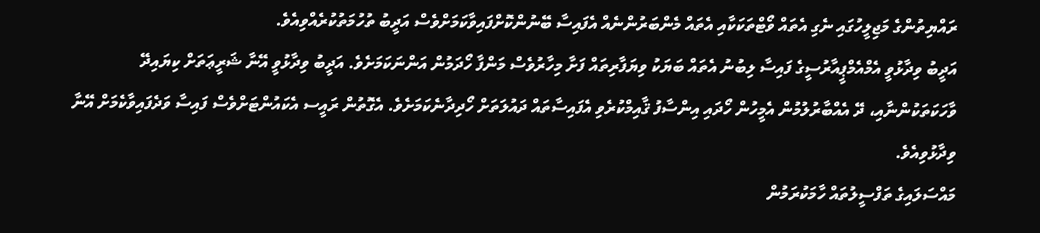ރައްޔިތުންގެ މަޖިލީހުގައި ނެގި އެތައް ވޯޓްތަކަކާއި އެތައް މެންބަރުންނެއް އެފައިސާ ބޭނުންކޮށްފައިވާކަމަށްވެސް އަދީބު ތުހުމަތުކުރެއްވިއެވެ.
އަދީބު ވިދާޅުވީ އެމްއެމްޕީއާރުސީގެ ފައިސާ ލިބުނު އެތައް ބަޔަކު ވިޔަފާރިތައް ފަށާ މިހާރުވެސް މަންފާ ހޯދަމުން އަންނަކަމަށެވެ. އަދީބު ވިދާޅުވީ އޭނާ ޝަރީޢަތަށް ކިޔައިދޭ ވާހަކަތަކުންނާއި، ދޭ އެއްބާރުލުމުން އެމީހުން ހޯދައި އިންސާފު ޤާއިމްކުރެވި އެފައިސާތައް ދައުލަތަށް ހޯދިދާނެކަމަށެވެ. އެގޮތުން ރައީސ އެކައުންޓަށްވެސް ފައިސާ ވަދެފައިވާކެމަށް އޭނާ ވިދާޅުވިއެވެ.
މައްސަލައިގެ ތަފްސީލުތައް ހާމަކުރަމުން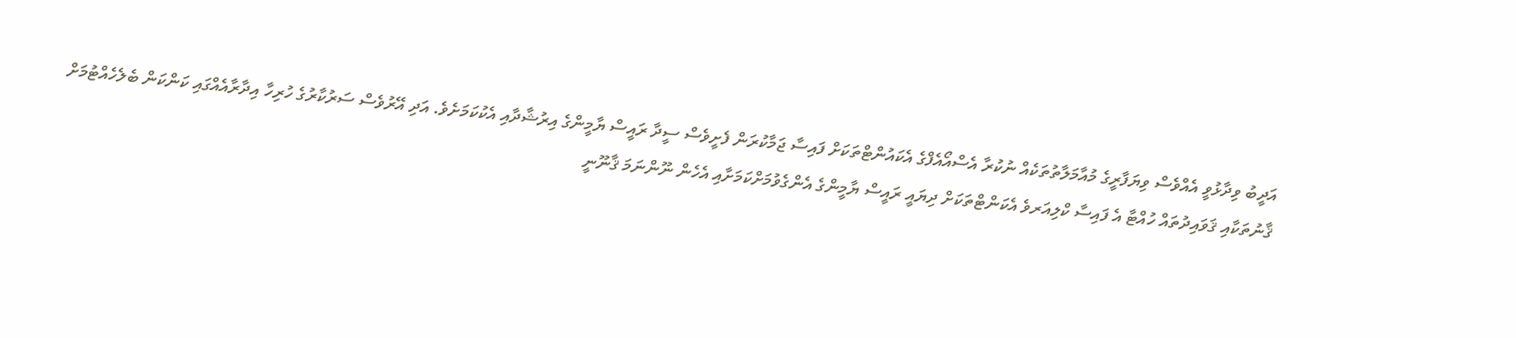އަދީބު ވިދާޅުވީ އެއްވެސް ވިޔަފާރީގެ މުއާމަލާތުތަކެއް ނުކުރާ އެސްއޯއެފްގެ އެކައުންޓްތަކަށް ފައިސާ ޖަމާކުރަން ފެށީވެސް ސީދާ ރައީސް ޔާމީންގެ އިރުޝާދާއި އެކުކަމަށެވެ. އަދި އޭރުވެސް ސަރުކާރުގެ ހުރިހާ އިދާރާއެއްގައި ކަންކަން ބެލެހެއްޓުމަށް ޤާނުތަކާއި ޤަވައިދުތައް ހުއްޓާ އެ ފައިސާ ކްލިއަރވެ އެކަންޓްތަކަށް ދިޔައީ ރައީސް ޔާމީންގެ އެންގެވުމަށްކަމަށާއި އެހެން ނޫންނަމަ ޤާނޫނީ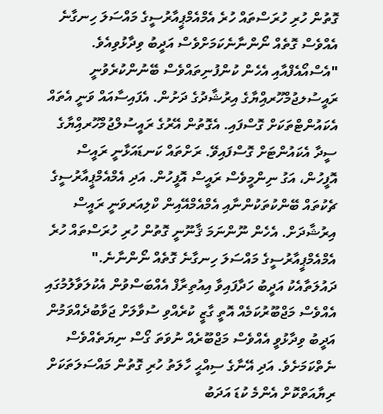ގޮތުން ހުރި ހުރަސްތައް ހުރެ އެމްއެމްޕީއާރުސީގެ މައްސަލަ ހިނގާނެ އެއްވެސް ގޮތެއް ނޯންނާނެކަމަށްވެސް އަދީބު ވިދާޅުވިއެވެ.
"އެސްއޯއެފްއާއި އެހެން ކުންފުނިތައްވެސް ބޭނުންކުރެވުނީ ރައީސުލޖުމްހޫރއިްޔާގެ އިރުޝާދުގެ ދަށުން. އެފައިސާއައް ވަނީ އެތައް އެކައުންޓްތަކަށް ގޮސްފައި. އެގޮތުން އޭރުގެ ރައީސުލްޖުމްހޫރއިްޔާގެ ސީދާ އެކައުންޓަށް ގޮސްފައިވޭ. ރަށްތައް ކަނޑައަޅާނީ ރައީސް އޮފީހުން، އަގު ނިންމީވެސް ރައީސް އޮފީހުން. އަދި އެމްއެމްޕީއާރުސީގެ ޗެކުތައް ބޭންކުތަކުންނާއި އެމްއެމްއޭއިން ކްލިއަރވަނީ ރައީސް އިރުޝާދަށް. އެހެން ނޫންނަމަ ޤާނޫނީ ގޮތުން ހުރި ހުރަސްތައް ހުރެ އެމްއެމްޕީއާރުސީގެ މައްސަލަ ހިނގާނެ ގޮތެއް ނޯންނާނެ."
ދައުލަތާއެކު އަދީބު ހަދާފައިވާ އިއުތިރާފް އެއްބަސްވުން އެކުލަވާލުމުގައި އެއްވެސް މަޖްބޫރުކަމެއް އޮތީ ގާޒީ ކުރެއްވި ސުވާލަށް ޖަވާބުދެއްވަމުން އަދީބު ވިދާޅުވީ އެއްވެސް މަޖްބޫރެއް ނުވަތަ ގޯސް ނިޔަތެއްވެސް ނެތްކަމަށެވެ. އަދި އޭނާގެ ސިއްޙީ ހާލަތު ހުރި ގޮތުން މައްސަލަތަކަށް ރިޔާއަތްކޮށް އެންމެ ކުޑަ އަދަބު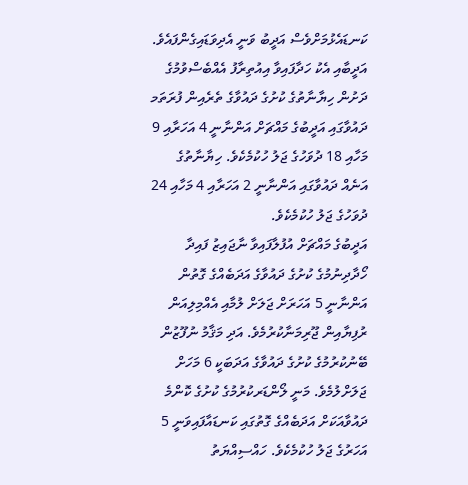ކަނޑައެޅުމަށްވެސް އަދީބު ވަނީ އެދިވަޑައިގެންފައެވެ.
އަދީބާއި އެކު ހަދާފައިވާ އިއުތިރާފު އެއްބެސްވުމުގެ ދަށުން ހިޔާނާތުގެ ކުށުގެ ދައުވާގެ ތެރެއިން ފުރަތަމ ދައުވާގައި އަދީބުގެ މައްޗަށް އަންނާނީ 4 އަހަރާއި 9 މަހާއި 18 ދުވަހުގެ ޖަލު ހުކުމެކެވެ. ހިޔާނާތުގެ އަނެއް ދައުވާގައި އަންނާނީ 2 އަހަރާއި 4 މަހާއި 24 ދުވަހުގެ ޖަލު ހުކުމެކެވެ.
އަދީބުގެ މައްޗަށް އުފުލާފައިވާ ނާޖައިޒު ފައިދާ ހޯދާދިނުމުގެ ކުށުގެ ދައުވާގެ އަދަބެއްގެ ގޮތުން އަންނާނީ 5 އަހަރަށް ޖަލަށް ލުމާއި އެއްމިލިއަން ރުފިޔާއިން ޖޫރިމަނާކުރުމެވެ. އަދި މަޤާމު ނުފޫޒުން ބޭނުކުރުމުގެ ކުށުގެ ދައުވާގެ އަދަބަކީ 6 މަހަށް ޖަލަށްލުމެވެ. މަނީ ލޯންޑަރކުރުމުގެ ކުށުގެ ކޮންމެ ދައުވާއަކަށް އަދަބެއްގެ ގޮތުގައި ކަނޑައާފައިވަނީ 5 އަހަރުގެ ޖަލު ހުކުމެކެވެ. ހައްސިއްޔަތު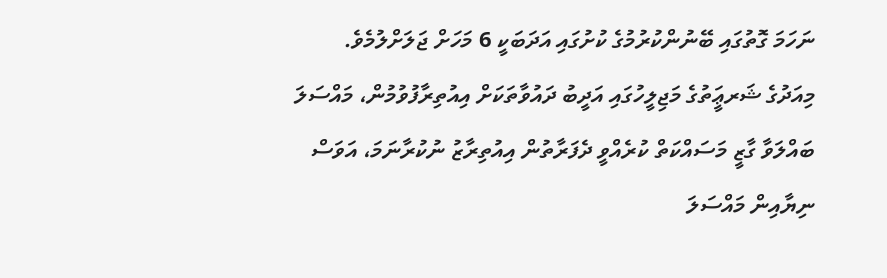ނަހަމަ ގޮތުގައި ބޭނުންކުރުމުގެ ކުށުގައި އަދަބަކީ 6 މަހަށް ޖަލަށްލުމެވެ.
މިއަދުގެ ޝަރޢީަތުގެ މަޖިލީހުގައި އަދީބު ދައުވާތަކަށް އިއުތިރާފުވުމުން، މައްސަލަ ބައްލަވާ ގާޒީ މަސައްކަތް ކުރެއްވީ ދެފަރާތުން އިއުތިރާޒު ނުކުރާނަމަ، އަވަސް ނިޔާއިން މައްސަލަ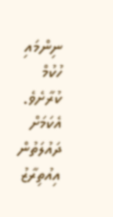ނިންމައި ހުކުމް ކުރާށެވެ. އެކަމަށް ދައުލަތުން އިއުތިރާޒު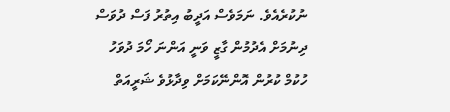ނުކުރެއެވެ. ނަމަވެސް އަދީބު އިތުރު ފަސް ދުވަސް ދިނުމަށް އެދުމުން ގާޒީ ވަނީ އަންނަ ހޯމަ ދުވަހު ހުކުމް ކުރުން އޮންނޭކަމަށް ވިދާޅުވެ ޝަރީއަތް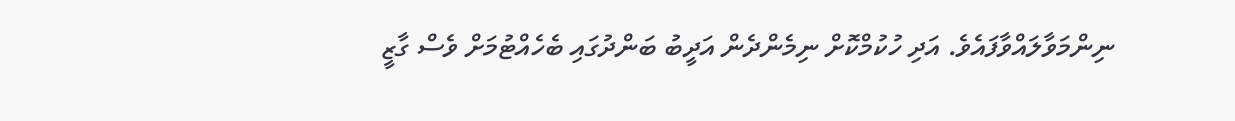ނިންމަވާލައްވާފައެވެ. އަދި ހުކުމްކޮށް ނިމެންދެން އަދީބު ބަންދުގައި ބެހެއްޓުމަށް ވެސް ގާޒީ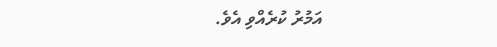އަމުރު ކުރެއްވި އެވެ.